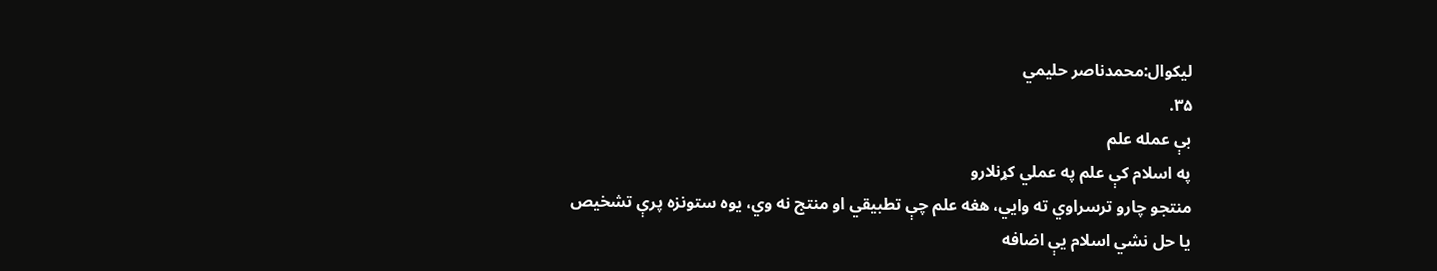لیکوال:محمدناصر حلیمي
۳۵.
بې عمله علم
په اسلام کې علم په عملي کړنلارو
منتجو چارو ترسراوي ته وايي، هغه علم چې تطبیقي او منتج نه وي، یوه ستونزه پرې تشخیص
یا حل نشي اسلام يې اضافه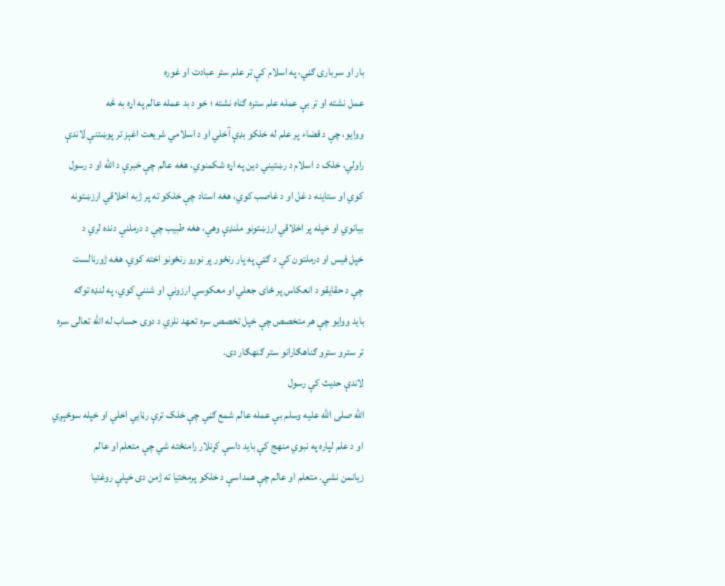بار او سرباری ګڼي، په اسلام کې تر علم ستر عبادت او غوره
عمل نشته او تر بې عمله علم ستره ګناه نشته ؛ خو د بد عمله عالم په اړه به څه
ووایو، چې د قضاء پر علم له خلکو بډې آخلي او د اسلامي شریعت اغېز تر پوښتنې لاندې
راولي، خلک د اسلام د رښتیني دين په اړه شکمنوي، هغه عالم چې خبرې د الله او د رسول
کوي او ستاينه د غل او د غاصب کوي، هغه استاد چې خلکو ته پر ژبه اخلاقي ارزښتونه
بیانوي او خپله پر اخلاقي ارزښتونو ملنډې وهې، هغه طبیب چې د درملنې دنده لري د
خپل فیس او درملتون کې د ګټې په پار رنځور پر نورو رنځونو اخته کوي، هغه ژورنالست
چې د حقایقو د انعکاس پر ځای جعلي او معکوسې ارزونې او شننې کوي، په لنډه توګه
باید ووایو چې هر متخصص چې خپل تخصص سره تعهد نلري د دوی حساب له الله تعالی سره
تر سترو سترو ګناهګارانو ستر ګنهګار دی.
لاندې حدیث کې رسول
الله صلی الله علیه وسلم بې عمله عالم شمع ګڼي چې خلک ترې رڼايي اخلي او خپله سوځېږي
او د علم لپاره په نبوي منهج کې باید داسې کړنلار رامنځته شي چې متعلم او عالم
زیانمن نشي. متعلم او عالم چې همداسې د خلکو پرمختیا ته ژمن دی خپلې روغتیا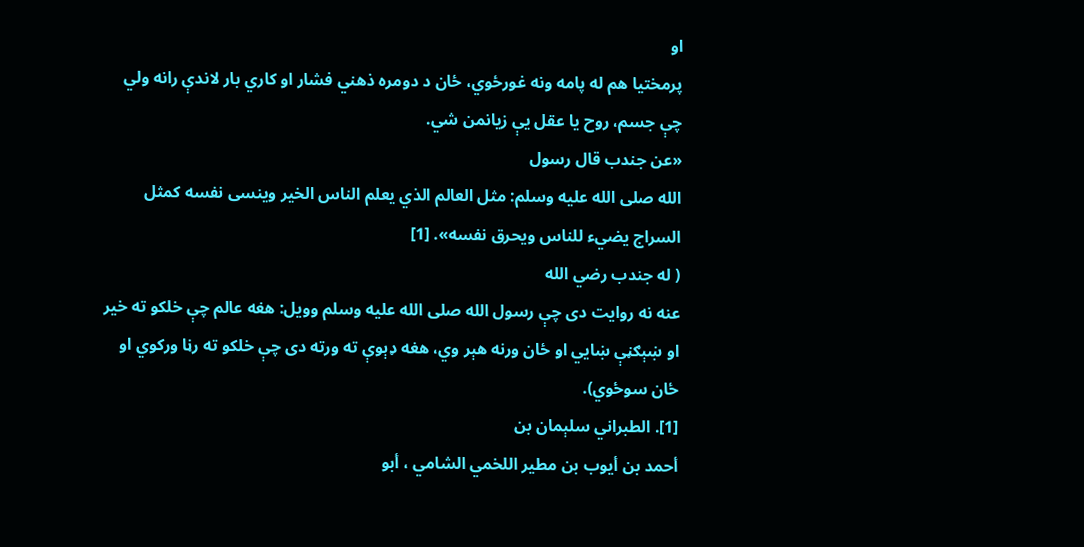او
پرمختیا هم له پامه ونه غورځوي، ځان د دومره ذهني فشار او کاري بار لاندې رانه ولي
چې جسم، روح یا عقل یې زیانمن شي.
«عن جندب قال رسول
الله صلى الله عليه وسلم: مثل العالم الذي يعلم الناس الخير وينسى نفسه كمثل
السراج يضيء للناس ويحرق نفسه». [1]
( له جندب رضي الله
عنه نه روایت دی چې رسول الله صلی الله علیه وسلم وویل: هغه عالم چې خلکو ته خیر
او ښېګڼې ښايي او ځان ورنه هېر وي، هغه ډېوې ته ورته دی چې خلکو ته رڼا ورکوي او
ځان سوځوي).
[1]. الطبراني سلېمان بن
أحمد بن أيوب بن مطير اللخمي الشامي ، أبو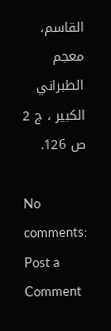القاسم، معجم الطبراني الكبير ، ج 2 ص 126.

No comments:
Post a Comment